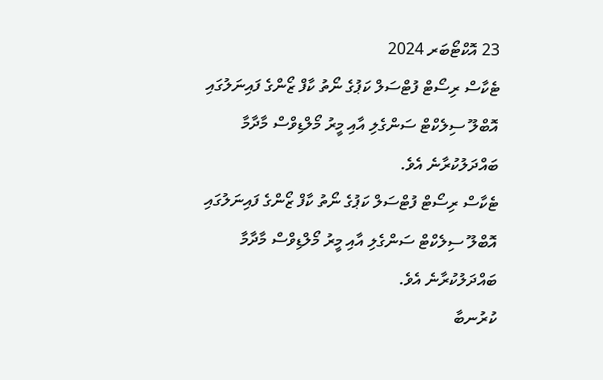23 އޮކްޓޯބަރ 2024
ޓެކާސް ރިސޯޓް ފުޓްސަލް ކަޕުގެ ނޯތު ކާފް ޒޯންގެ ފައިނަލުގައި އޮބްލޫ ސިލެކްޓް ސަންގެލި އާއި މީރު މޯލްޑިވްސް މާދާމާ ބައްދަލުކުރާނެ އެވެ.
ޓެކާސް ރިސޯޓް ފުޓްސަލް ކަޕުގެ ނޯތު ކާފް ޒޯންގެ ފައިނަލުގައި އޮބްލޫ ސިލެކްޓް ސަންގެލި އާއި މީރު މޯލްޑިވްސް މާދާމާ ބައްދަލުކުރާނެ އެވެ.
ކުރުނބާ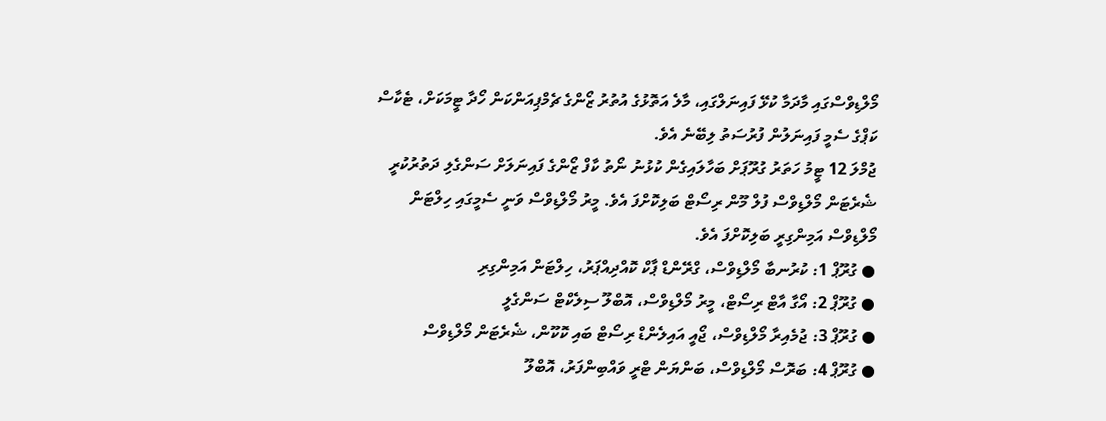މޯލްޑިވްސްގައި މާދަމާ ކުޅޭ ފައިނަލްގައި، މާލެ އަތޮޅުގެ އުތުރު ޒޯންގެ ޗެމްޕިއަންކަން ހޯދާ ޓީމަކަށް، ޓެކާސް ކަޕްގެ ސެމީ ފައިނަލުން ފުރުސަތު ލިބޭނެ އެވެ.
ޖުމްލަ 12 ޓީމު ހަތަރު ގުރޫޕަށް ބަހާލައިގެން ކުޅުނު ނޯތު ކާފް ޒޯންގެ ފައިނަލަށް ސަންގެލި ދަތުރުކުރީ ޝެރެޓަން މޯލްޑިވްސް ފުލް މޫން ރިސޯޓް ބަލިކޮށްފަ އެވެ. މީރު މޯލްޑިވްސް ވަނީ ސެމީގައި ހިލްޓަން މޯލްޑިވްސް އަމިންގިރީ ބަލިކޮށްފަ އެވެ.
● ގުރޫޕް 1: ކުރުނބާ މޯލްޑިވްސް، ގްރޭންޑް ޕާކް ކޮއްދިއްޕަރު، ހިލްޓަން އަމިންގިރި
● ގުރޫޕް 2: އޯގާ އާޓް ރިސޯޓް، މީރު މޯލްޑިވްސް، އޮބްލޫ ސިލެކްޓް ސަންގެލީ
● ގުރޫޕް 3: ޖުމެއިރާ މޯލްޑިވްސް، ޖޯއީ އައިލެންޑް ރިސޯޓް ބައި ކޮކޫން، ޝެރެޓަން މޯލްޑިވްސް
● ގުރޫޕް 4: ބަރޮސް މޯލްޑިވްސް، ބަންޔަން ޓްރީ ވައްބިންފަރު، އޮބްލޫ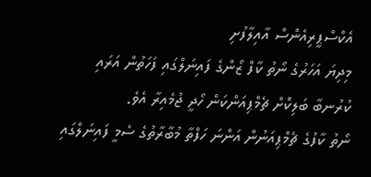އެކްސްޕީރިއެންސް އާއިލާފުށި
މިދިޔަ އަހަރުގެ ނޯތު ކާފް ޒޯންގެ ފައިނަލްގައި ފަހަތުން އަރައި ކުރުނބާ ބަލިކޮށް ޗެމްޕިއަންކަން ހޯދީ ޖުމެއިރާ އެވެ.
ނޯތު ކާފުގެ ޗެމްޕިއަނުން އަންނަ ހަފްތާ މުބާރާތުގެ ސެމީ ފައިނަލްގައި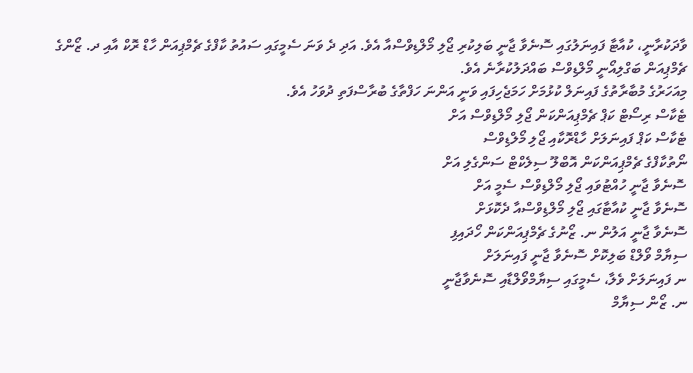ވާދަކުރާނީ، ކުއާޓާ ފައިނަލުގައި ސޮނެވާ ޖާނީ ބަލިކުރި ޖޯލި މޯލްޑިވްސްއާ އެވެ. އަދި ދެ ވަނަ ސެމީގައި ސައުތު ކާފްގެ ޗެމްޕިއަން ހާޑް ރޮކް އާއި ދ. ޒޯންގެ ޗެމްޕިއަން ބަގްލިއޯނީ މޯލްޑިވްސް ބައްދަލުކުރާނެ އެވެ.
މިއަހަރުގެ މުބާރާތުގެ ފައިނަލް ކުޅުމަށް ހަމަޖެހިފައި ވަނީ އަންނަ ހަފްތާގެ ބުރާސްފަތި ދުވަހު އެވެ.
ޓެކާސް ރިސޯޓް ކަޕް ޗެމްޕިއަންކަން ޖޯލި މޯލްޑިވްސް އަށް
ޓެކާސް ކަޕް ފައިނަލަށް ހާޑްރޮކާއި ޖޯލި މޯލްޑިވްސް
ނޯތުކާފްގެ ޗެމްޕިއަންކަން އޮބްލޫ ސިލެކްޓް ސަންގެލި އަށް
ސޮނެވާ ޖާނީ ހުއްޓުވައި ޖޯލި މޯލްޑިވްސް ސެމީ އަށް
ސޮނެވާ ޖާނީ ކުއާޓާގައި ޖޯލި މޯލްޑިވްސްއާ ދެކޮޅަށް
ސޮނެވާ ޖާނީ އަލުން ނ. ޒޯނުގެ ޗެމްޕިއަންކަން ހޯދައިފި
ސިޔާމް ވޯލްޑް ބަލިކޮށް ސޮނެވާ ޖާނީ ފައިނަލަށް
ނ ފައިނަލަށް ވެލާ، ސެމީގައި ސިޔާމްވޯލްޑާއި ސޮނެވާޖާނީ
ނ. ޒޯން ސިޔާމް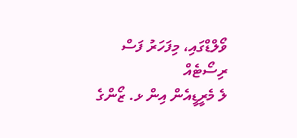ވޯލްޑްގައި، މިފަހަރު ފަސް ރިސޯޓެއް
ލެ މެރީޑީއެން އިން ޅ. ޒޯންގެ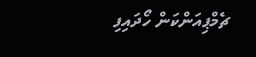ޗެމްޕިއަންކަން ހޯދައިފި